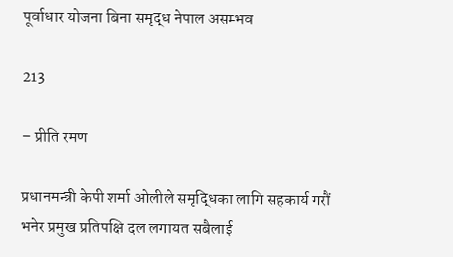पूर्वाधार योजना बिना समृद्ध नेपाल असम्भव

213

– प्रीति रमण

प्रधानमन्त्री केपी शर्मा ओलीले समृद्धिका लागि सहकार्य गरौं भनेर प्रमुख प्रतिपक्षि दल लगायत सबैलाई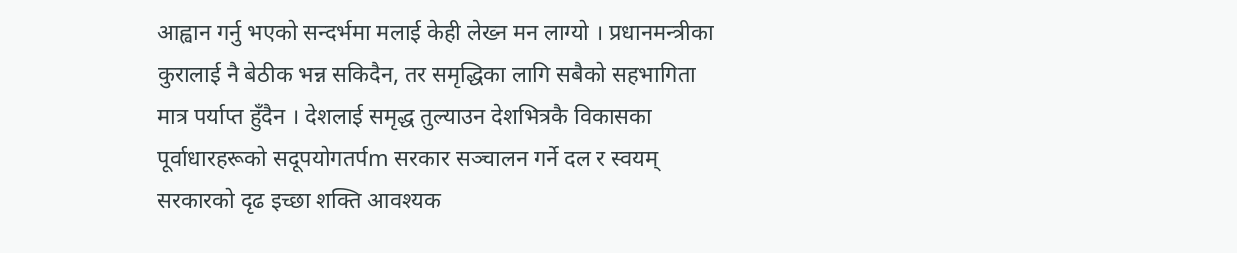आह्वान गर्नु भएको सन्दर्भमा मलाई केही लेख्न मन लाग्यो । प्रधानमन्त्रीका कुरालाई नै बेठीक भन्न सकिदैन, तर समृद्धिका लागि सबैको सहभागिता मात्र पर्याप्त हुँदैन । देशलाई समृद्ध तुल्याउन देशभित्रकै विकासका पूर्वाधारहरूको सदूपयोगतर्पm सरकार सञ्चालन गर्ने दल र स्वयम् सरकारको दृढ इच्छा शक्ति आवश्यक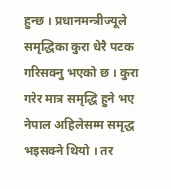हुन्छ । प्रधानमन्त्रीज्यूले समृद्धिका कुरा धेरै पटक गरिसक्नु भएको छ । कुरा गरेर मात्र समृद्धि हुने भए नेपाल अहिलेसम्म समृद्ध भइसक्ने थियो । तर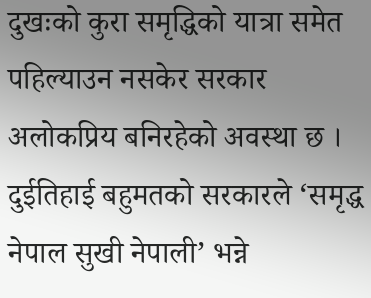दुखःको कुरा समृद्धिको यात्रा समेत पहिल्याउन नसकेर सरकार अलोकप्रिय बनिरहेको अवस्था छ । दुईतिहाई बहुमतको सरकारले ‘समृद्ध नेपाल सुखी नेपाली’ भन्ने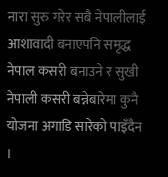नारा सुरु गरेर सबै नेपालीलाई आशावादी बनाएपनि समृद्ध नेपाल कसरी बनाउने र सुखी नेपाली कसरी बन्नेबारेमा कुनै योजना अगाडि सारेको पाइँदैन ।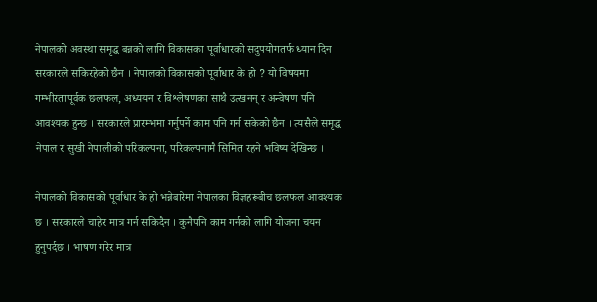नेपालको अवस्था समृद्ध बन्नको लागि विकासका पूर्वाधारको सदुपयोगतर्फ ध्यान दिन सरकारले सकिरहेको छैन । नेपालको विकासको पूर्वाधार के हो ? यो विषयमा गम्भीरतापूर्वक छलफल, अध्ययन र विश्लेषणका साथै उत्खनन् र अन्वेषण पनि आवश्यक हुन्छ । सरकारले प्रारम्भमा गर्नुपर्ने काम पनि गर्न सकेको छैन । त्यसैले समृद्ध नेपाल र सुखी नेपालीको परिकल्पना, परिकल्पनामै सिमित रहने भविष्य देखिन्छ ।

नेपालको विकासको पूर्वाधार के हो भन्नेबारेमा नेपालका विज्ञहरूबीच छलफल आवश्यक छ । सरकारले चाहेर मात्र गर्न सकिदैन । कुनैपनि काम गर्नको लागि योजना चयन हुनुपर्दछ । भाषण गरेर मात्र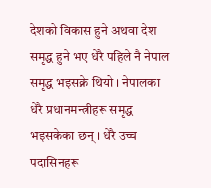देशको विकास हुने अथवा देश समृद्ध हुने भए धेरै पहिले नै नेपाल समृद्ध भइसक्ने थियो । नेपालका धेरै प्रधानमन्त्रीहरू समृद्ध भइसकेका छन् । धेरै उच्च पदासिनहरू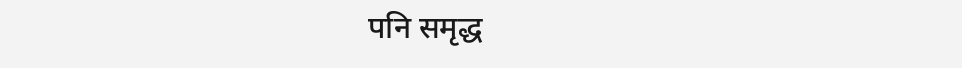पनि समृद्ध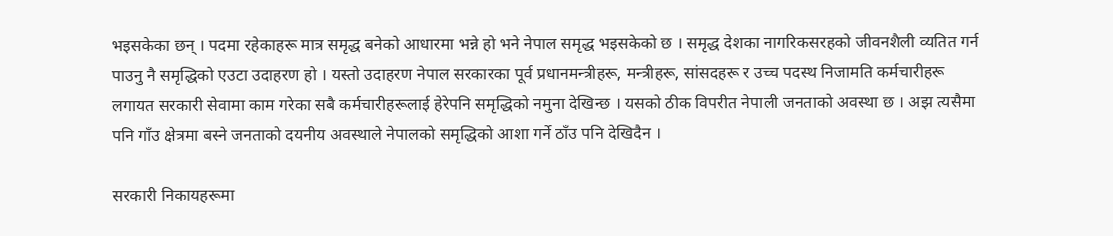भइसकेका छन् । पदमा रहेकाहरू मात्र समृद्ध बनेको आधारमा भन्ने हो भने नेपाल समृद्ध भइसकेको छ । समृद्ध देशका नागरिकसरहको जीवनशैली व्यतित गर्न पाउनु नै समृद्धिको एउटा उदाहरण हो । यस्तो उदाहरण नेपाल सरकारका पूर्व प्रधानमन्त्रीहरू, मन्त्रीहरू, सांसदहरू र उच्च पदस्थ निजामति कर्मचारीहरू लगायत सरकारी सेवामा काम गरेका सबै कर्मचारीहरूलाई हेरेपनि समृद्धिको नमुना देखिन्छ । यसको ठीक विपरीत नेपाली जनताको अवस्था छ । अझ त्यसैमा पनि गाँउ क्षेत्रमा बस्ने जनताको दयनीय अवस्थाले नेपालको समृद्धिको आशा गर्ने ठाँउ पनि देखिदैन ।

सरकारी निकायहरूमा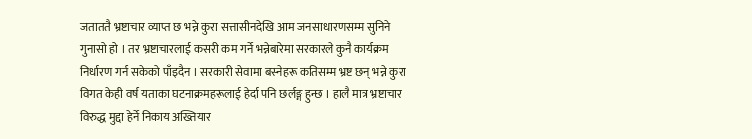जताततै भ्रष्टाचार व्याप्त छ भन्ने कुरा सत्तासीनदेखि आम जनसाधारणसम्म सुनिने गुनासो हो । तर भ्रष्टाचारलाई कसरी कम गर्ने भन्नेबारेमा सरकारले कुनै कार्यक्रम निर्धारण गर्न सकेको पाँइदैन । सरकारी सेवामा बस्नेहरू कतिसम्म भ्रष्ट छन् भन्ने कुरा विगत केही वर्ष यताका घटनाक्रमहरूलाई हेर्दा पनि छर्लङ्ग हुन्छ । हालै मात्र भ्रष्टाचार विरुद्ध मुद्दा हेर्ने निकाय अख्तियार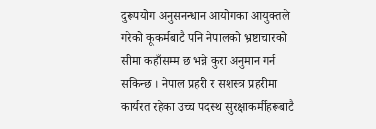दुरूपयोग अनुसनन्धान आयोगका आयुक्तले गरेको कूकर्मबाटै पनि नेपालको भ्रष्टाचारको सीमा कहाँसम्म छ भन्ने कुरा अनुमान गर्न सकिन्छ । नेपाल प्रहरी र सशस्त्र प्रहरीमा कार्यरत रहेका उच्च पदस्थ सुरक्षाकर्मीहरूबाटै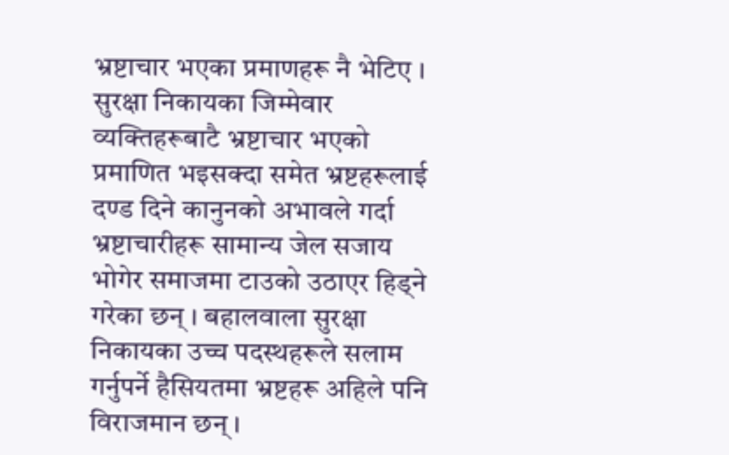भ्रष्टाचार भएका प्रमाणहरू नै भेटिए । सुरक्षा निकायका जिम्मेवार व्यक्तिहरूबाटै भ्रष्टाचार भएको प्रमाणित भइसक्दा समेत भ्रष्टहरूलाई दण्ड दिने कानुनको अभावले गर्दा भ्रष्टाचारीहरू सामान्य जेल सजाय भोगेर समाजमा टाउको उठाएर हिड्ने गरेका छन् । बहालवाला सुरक्षा निकायका उच्च पदस्थहरूले सलाम गर्नुपर्ने हैसियतमा भ्रष्टहरू अहिले पनि विराजमान छन् ।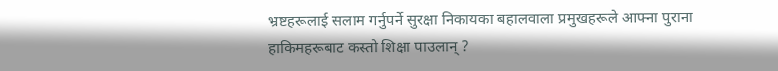भ्रष्टहरूलाई सलाम गर्नुपर्ने सुरक्षा निकायका बहालवाला प्रमुखहरूले आफ्ना पुराना हाकिमहरूबाट कस्तो शिक्षा पाउलान् ?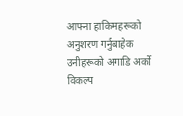आफ्ना हाकिमहरूको अनुशरण गर्नुबाहेक उनीहरूको अगाडि अर्को विकल्प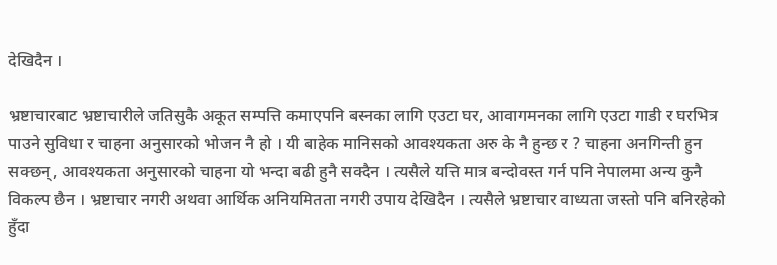देखिदैन ।

भ्रष्टाचारबाट भ्रष्टाचारीले जतिसुकै अकूत सम्पत्ति कमाएपनि बस्नका लागि एउटा घर, आवागमनका लागि एउटा गाडी र घरभित्र पाउने सुविधा र चाहना अनुसारको भोजन नै हो । यी बाहेक मानिसको आवश्यकता अरु के नै हुन्छ र ? चाहना अनगिन्ती हुन सक्छन्, आवश्यकता अनुसारको चाहना यो भन्दा बढी हुनै सक्दैन । त्यसैले यत्ति मात्र बन्दोवस्त गर्न पनि नेपालमा अन्य कुनै विकल्प छैन । भ्रष्टाचार नगरी अथवा आर्थिक अनियमितता नगरी उपाय देखिदैन । त्यसैले भ्रष्टाचार वाध्यता जस्तो पनि बनिरहेको हुँदा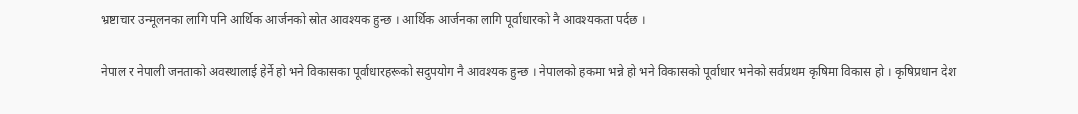भ्रष्टाचार उन्मूलनका लागि पनि आर्थिक आर्जनको स्रोत आवश्यक हुन्छ । आर्थिक आर्जनका लागि पूर्वाधारको नै आवश्यकता पर्दछ ।

नेपाल र नेपाली जनताको अवस्थालाई हेर्ने हो भने विकासका पूर्वाधारहरूको सदुपयोग नै आवश्यक हुन्छ । नेपालको हकमा भन्ने हो भने विकासको पूर्वाधार भनेको सर्वप्रथम कृषिमा विकास हो । कृषिप्रधान देश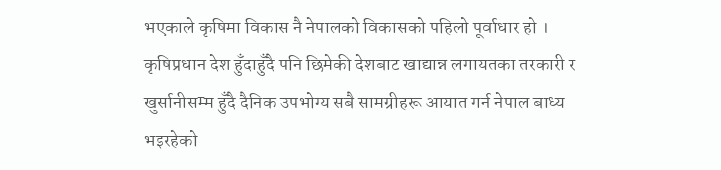भएकाले कृषिमा विकास नै नेपालको विकासको पहिलो पूर्वाधार हो । कृषिप्रधान देश हुँदाहुँदै पनि छिमेकी देशबाट खाद्यान्न लगायतका तरकारी र खुर्सानीसम्म हुँदै दैनिक उपभोग्य सबै सामग्रीहरू आयात गर्न नेपाल बाध्य भइरहेको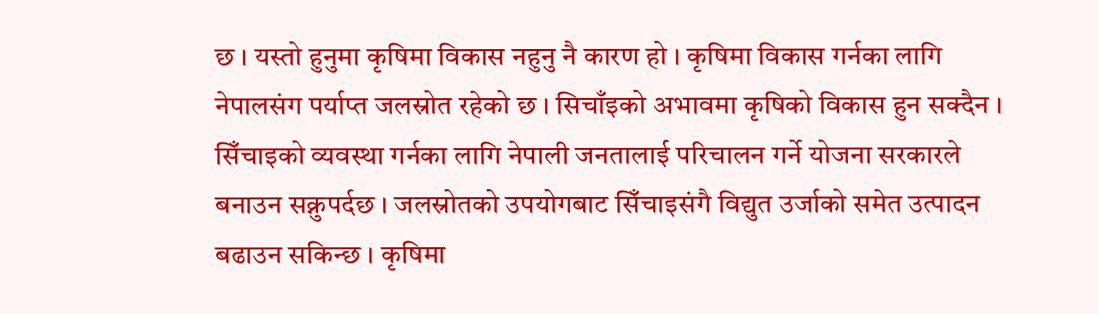छ । यस्तो हुनुमा कृषिमा विकास नहुनु नै कारण हो । कृषिमा विकास गर्नका लागि नेपालसंग पर्याप्त जलस्रोत रहेको छ । सिचाँइको अभावमा कृषिको विकास हुन सक्दैन । सिँचाइको व्यवस्था गर्नका लागि नेपाली जनतालाई परिचालन गर्ने योजना सरकारले बनाउन सक्नुपर्दछ । जलस्रोतको उपयोगबाट सिँचाइसंगै विद्युत उर्जाको समेत उत्पादन बढाउन सकिन्छ । कृषिमा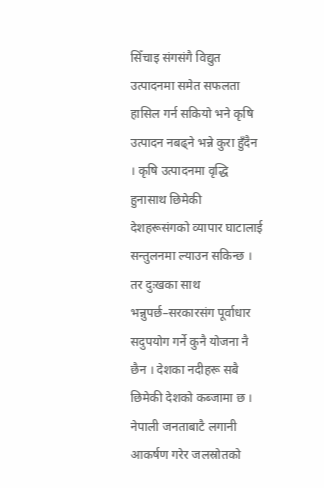सिँचाइ संगसंगै विद्युत उत्पादनमा समेत सफलता हासिल गर्न सकियो भने कृषि उत्पादन नबढ्ने भन्ने कुरा हुँदैन । कृषि उत्पादनमा वृद्धि हुनासाथ छिमेकी देशहरूसंगको व्यापार घाटालाई सन्तुलनमा ल्याउन सकिन्छ । तर दुःखका साथ भन्नुपर्छ–सरकारसंग पूर्वाधार सदुपयोग गर्ने कुनै योजना नै छैन । देशका नदीहरू सबै छिमेकी देशको कब्जामा छ । नेपाली जनताबाटै लगानी आकर्षण गरेर जलस्रोतको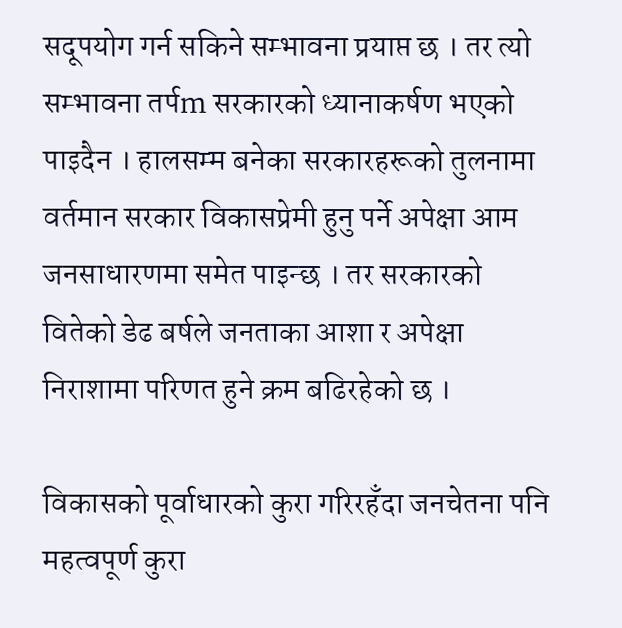सदूपयोग गर्न सकिने सम्भावना प्रयाप्त छ । तर त्यो सम्भावना तर्पm सरकारको ध्यानाकर्षण भएको पाइदैन । हालसम्म बनेका सरकारहरूको तुलनामा वर्तमान सरकार विकासप्रेमी हुनु पर्ने अपेक्षा आम जनसाधारणमा समेत पाइन्छ । तर सरकारको वितेको डेढ बर्षले जनताका आशा र अपेक्षा निराशामा परिणत हुने क्रम बढिरहेको छ ।

विकासको पूर्वाधारको कुरा गरिरहँदा जनचेतना पनि महत्वपूर्ण कुरा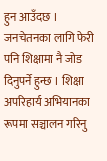हुन आउँदछ । जनचेतनका लागि फेरी पनि शिक्षामा नै जोड दिनुपर्ने हुन्छ । शिक्षा अपरिहार्य अभियानका रूपमा सञ्चालन गरिनु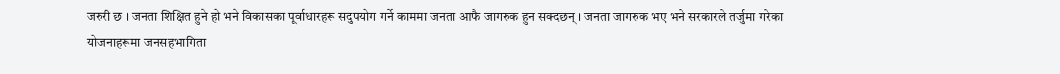जरुरी छ । जनता शिक्षित हुने हो भने विकासका पूर्वाधारहरू सदुपयोग गर्ने काममा जनता आफै जागरुक हुन सक्दछन् । जनता जागरुक भए भने सरकारले तर्जुमा गरेका योजनाहरूमा जनसहभागिता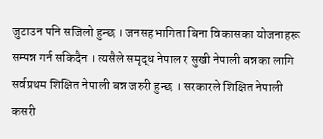जुटाउन पनि सजिलो हुन्छ । जनसहभागिता बिना विकासका योजनाहरू सम्पन्न गर्न सकिदैन । त्यसैले समृद्ध नेपाल र सुखी नेपाली बन्नका लागि सर्वप्रथम शिक्षित नेपाली बन्न जरुरी हुन्छ । सरकारले शिक्षित नेपाली कसरी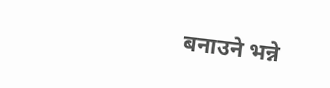बनाउने भन्ने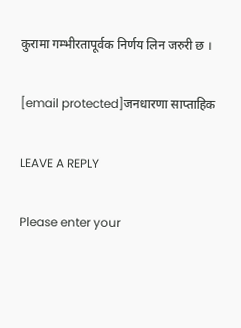कुरामा गम्भीरतापूर्वक निर्णय लिन जरुरी छ ।

[email protected]जनधारणा साप्ताहिक

LEAVE A REPLY

Please enter your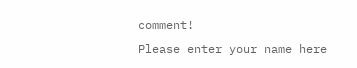comment!
Please enter your name here